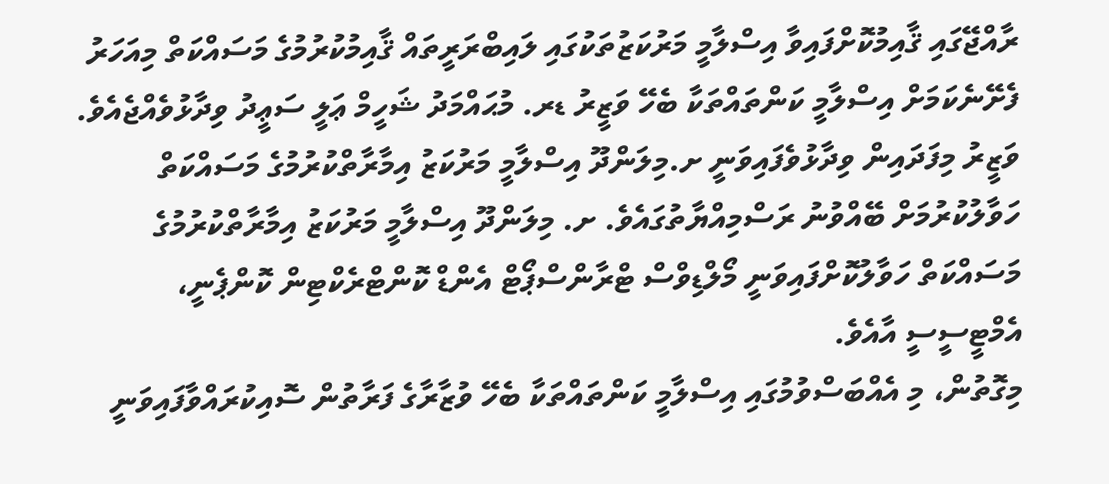ރާއްޖޭގައި ޤާއިމުކޮށްފައިވާ އިސްލާމީ މަރުކަޒުތަކުގައި ލައިބްރަރީތައް ޤާއިމުކުރުމުގެ މަސައްކަތް މިއަހަރު ފެށޭނެކަމަށް އިސްލާމީ ކަންތައްތަކާ ބެހޭ ވަޒީރު ޑރ. މުޙައްމަދު ޝަހީމް ޢަލީ ސަޢީދު ވިދާޅުވެއްޖެއެވެ.
ވަޒީރު މިފަދައިން ވިދާޅުވެފައިވަނީ ށ.މިލަންދޫ އިސްލާމީ މަރުކަޒު އިމާރާތްކުރުމުގެ މަސައްކަތް ހަވާލުކުރުމަށް ބޭއްވުނު ރަސްމިއްޔާތުގައެވެ. ށ. މިލަންދޫ އިސްލާމީ މަރުކަޒު އިމާރާތްކުރުމުގެ މަސައްކަތް ހަވާލުކޮށްފައިވަނީ މޯލްޑިވްސް ޓްރާންސްޕޯޓް އެންޑް ކޮންޓްރެކްޓިން ކޮންޕެނީ، އެމްޓީސީސީ އާއެވެ.
މިގޮތުން، މި އެއްބަސްވުމުގައި އިސްލާމީ ކަންތައްތަކާ ބެހޭ ވުޒާރާގެ ފަރާތުން ސޮއިކުރައްވާފައިވަނީ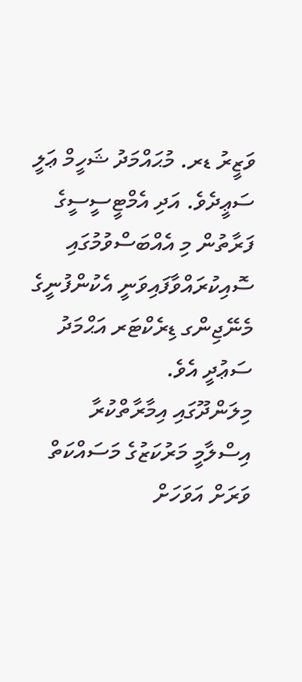ވަޒީރު ޑރ. މުޙައްމަދު ޝަހީމް ޢަލީ ސަޢީދެވެ. އަދި އެމްޓީސީސީގެ ފަރާތުން މި އެއްބަސްވުމުގައި ސޮއިކުރައްވާފައިވަނީ އެކުންފުނީގެ މެނޭޖިންގ ޑިރެކްޓަރ އަޙްމަދު ސަޢުދީ އެވެ.
މިލަންދޫގައި އިމާރާތްކުރާ އިސްލާމީ މަރުކަޒުގެ މަސައްކަތް ވަރަށް އަވަހަށް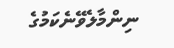ނިންމާލެވޭނެކަމުގެ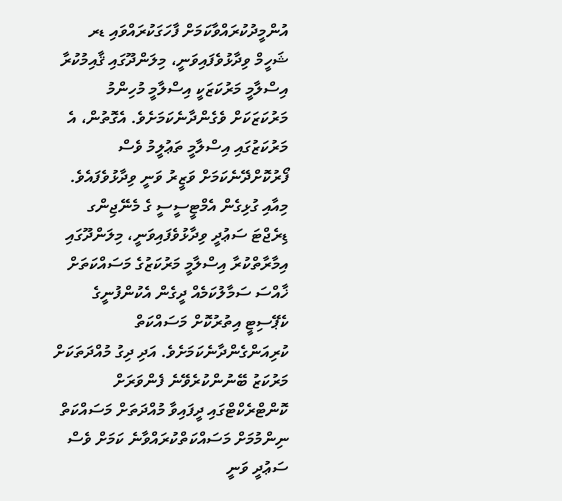އުންމީދުކުރައްވާކަމަށް ފާހަގަކުރައްވައި ޑރ ޝަހީމް ވިދާޅުވެފައިވަނީ، މިލަންދޫގައި ޤާއިމުކުރާ އިސްލާމީ މަރުކަޒަކީ އިސްލާމީ މުހިންމު މަރުކަޒަކަށް ވެގެންދާނެކަމަށެވެ. އެގޮތުން، އެ މަރުކަޒުގައި އިސްލާމީ ތަޢުލީމު ވެސް ފޯރުކޮށްދޭނެކަމަށް ވަޒީރު ވަނީ ވިދާޅުވެފައެވެ.
މިއާއި ގުޅިގެން އެމްޓީސީސީ ގެ މެނޭޖިންގ ޑިރެޖްޓަ ސަޢުދީ ވިދާޅުވެފައިވަނީ، މިލަންދޫގައި އިމާރާތްކުރާ އިސްލާމީ މަރުކަޒުގެ މަސައްކަތަށް ޚާއްސަ ސަމާލުކަމެއް ދީގެން އެކުންފުނީގެ ކެޕޭސިޓީ އިތުރުކޮށް މަސައްކަތް ކުރިއަންގެންދާނެކަމަށެވެ. އަދި ދިގު މުއްދަތަކަށް މަރުކަޒު ބޭނުންކުރެވޭނެ ފެންވަރަށް ކޮންޓްރެކްޓްގައި ދީފައިވާ މުއްދަތަށް މަސައްކަތް ނިންމުމަށް މަސައްކަތްކުރައްވާނެ ކަމަށް ވެސް ސަޢުދީ ވަނީ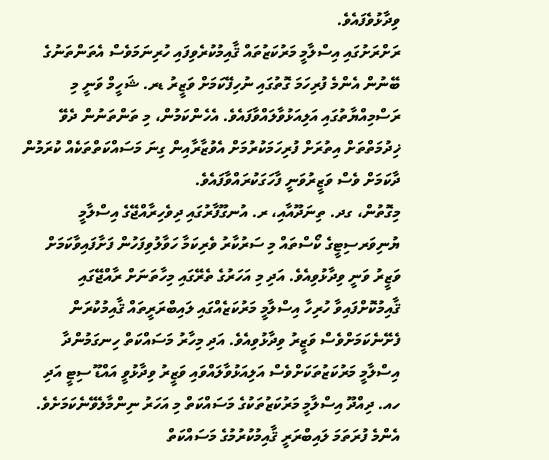ވިދާޅުވެފައެވެ.
ރަށްރަށުގައި އިސްލާމީ މަރުކަޒުތައް ޤާއިމުކުރެވިފައި ހުރިނަމަވެސް އެތަންތަނުގެ ބޭނުން އެންމެ ފުރިހަމަ ގޮތުގައި ނުހިފޭކަމަށް ވަޒީރު ޑރ. ޝަހީމް ވަނީ މި ރަސްމިއްޔާތުގައި އަލިއަޅުވާލައްވާފައެވެ. އެހެންކަމުން، މި ތަންތަނުން ދެވޭ ޚިދުމަތްތަށް އިތުރަށް ފުރިހަމަކުރުމަށް އެވުޒާރާއިން ގިނަ މަސައްކަތްތަކެއް ކުރަމުން ދާކަމަށް ވެސް ވަޒީރުވަނީ ފާހަގަކުރައްވާފައެވެ.
މިގޮތުން، ގދ. ތިނަދޫއާއި، ރ. އުނގޫފާރުގައި ދިވެހިރާއްޖޭގެ އިސްލާމީ ޔުނިވަރސިޓީގެ ކޯސްތައް މި ސަރުކާރު ވެރިކަމާ ހަވާލުވިފަހުން ފަށާފައިވާކަމަށް ވަޒީރު ވަނީ ވިދާޅުވިއެވެ. އަދި މި އަހަރުގެ ތެރޭގައި މިހާތަނަށް ރާއްޖޭގައި ޤާއިމުކޮށްފައިވާ ހުރިހާ އިސްލާމީ މަރުކަޒެއްގައި ލައިބްރަރީތައް ޤާއިމުކުރަން ފެށޭނެކަމަށްވެސް ވަޒީރު ވިދާޅުވިއެވެ. އަދި މިހާރު މަސައްކަތް ހިނގަމުންދާ އިސްލާމީ މަރުކަޒުތަކަށްވެސް އަލިއަޅުވާލައްވައި ވަޒީރު ވިދާޅުވީ އައްޑޫ ސިޓީ އަދި ހއ. ދިއްދޫ އިސްލާމީ މަރުކަޒުތަކުގެ މަސައްކަތް މި އަހަރު ނިންމާލެވޭނެކަމަށެވެ.
އެންމެ ފުރަތަމަ ލައިބްރަރީ ޤާއިމުކުރުމުގެ މަސައްކަތް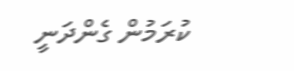ކުރަމުން ގެންދަނީ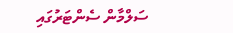ސަލްމާން ސެންޓަރުގައި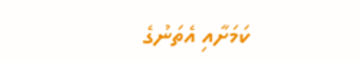ކަމަށާއި އެތަނުގެ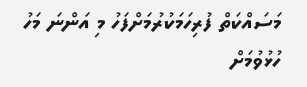މަސައްކަތް ފުރިހަމަކުރުމަށްފަހު މި އަންނަ މަހު ހުޅުވުމަށް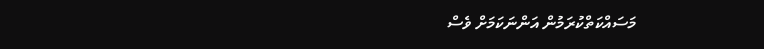މަސައްކަތްކުރަމުން އަންނަކަމަށް ވެސް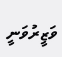ވަޒީރުވަނީ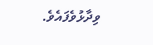ވިދާޅުވެފައެވެ.